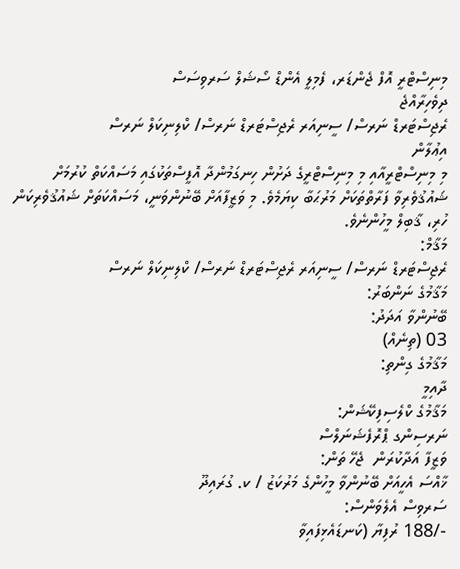މިނިސްޓްރީ އޮފް ޖެންޑަރ، ފެމިލީ އެންޑް ސޯޝަލް ސަރވިސަސް
ދިވެހިރާއްޖެ
ރެޖިސްޓަރޑް ނަރސް/ ސީނިއަރ ރެޖިސްޓަރޑް ނަރސް/ ކްލިނިކަލް ނަރސް
އިޢުލާން
މި މިނިސްޓްރީއާއި މި މިނިސްޓްރީގެ ދަށުން ހިނގަމުންދާ އޮފީސްތަކުގައި މަސައްކަތް ކުރުމަށް ޝައުޤުވެރިވާ ފަރާތްތަކަށް މަރުޙަބާ ކިޔަމެވެ. މި ވަޒީފާއަށް ބޭނުންވަނީ، މަސައްކަތަށް ޝައުޤުވެރިކަން ހުރި، ޤާބިލް މީހުންނެވެ.
މަޤާމް:
ރެޖިސްޓަރޑް ނަރސް/ ސީނިއަރ ރެޖިސްޓަރޑް ނަރސް/ ކްލިނިކަލް ނަރސް
މަޤާމުގެ ނަންބަރު:
ބޭނުންވާ އަދަދު:
03 (ތިނެއް)
މަޤާމުގެ ގިންތި:
ދާއިމީ
މަޤާމުގެ ކްލެސިފިކޭޝަން:
ނަރސިންގ ޕްރޮފެޝަނަލްސް
ވަޒީފާ އަދާކުރަން  ޖެހޭ ތަން:
ޚާއްސަ އެހީއަށް ބޭނުންވާ މީހުންގެ މަރުކަޒު / ކ. ގުރައިދޫ
ސަރވިސް އެލެވަންސް:
-/188 ރުފިޔާ (ކަނޑައެޅިފައިވާ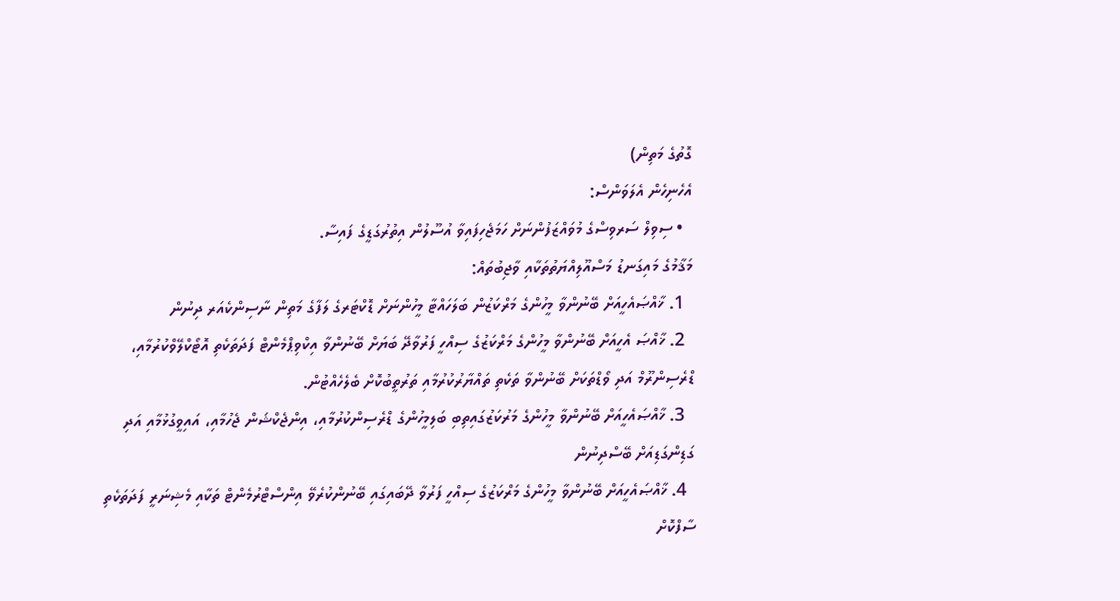ގޮތުގެ މަތިން)
އެހެނިހެން އެލަވަންސް:
  • ސިވިލް ސަރވިސްގެ މުވައްޒަފުންނަށް ހަމަޖެހިފައިވާ އުސޫލުން އިތުރުގަޑީގެ ފައިސާ.
މަޤާމުގެ މައިގަނޑު މަސްއޫލިއްޔަތުތަކާއި ވާޖިބުތައް:
  1. ޚާއްޞައެހީއަށް ބޭނުންވާ މީހުންގެ މަރްކަޒުން ބަލަހައްޓާ މީހުންނަށް ޑޮކްޓަރގެ ލަފާގެ މަތިން ނާސިންކެއަރ ދިނުން
  2. ޚާއްޞަ އެހީއަށް ބޭނުންވާ މީހުންގެ މަރްކަޒުގެ ސިއްހީ ފަރުވާދޭ ބަޔަށް ބޭނުންވާ އިކްވިޕްމެންޓް ފަދަތަކެތި އޮޓޯކްލޭވްކުރުމާއި، ޑްރެސިންރޫމް އަދި ވޯޑްތަކަށް ބޭނުންވާ ތަކެތި ތައްޔާރުކުރުމާއި ތަރުތީބުކޮށް ބެލެހެއްޓުން.
  3. ޚާއްޞައެހީއަށް ބޭނުންވާ މީހުންގެ މަރުކަޒުގައިތިބި ބަލިމީހުންގެ ޑްރެސިންކުރުމާއި، އިންޖެކްޝަން ޖެހުމާއި، އައިވީގުޅުމާއި އަދި ގަޑިންގަޑިއަށް ބޭސްދިނުން
  4. ޚާއްޞައެހީއަށް ބޭނުންވާ މީހުންގެ މަރްކަޒުގެ ސިއްހީ ފަރުވާ ދޭބައިގައި ބޭނުންކުރެވޭ އިންސްޓްރުމެންޓް ތަކާއި މެޝިނަރީ ފަދަތަކެތި ސާފްކޮށް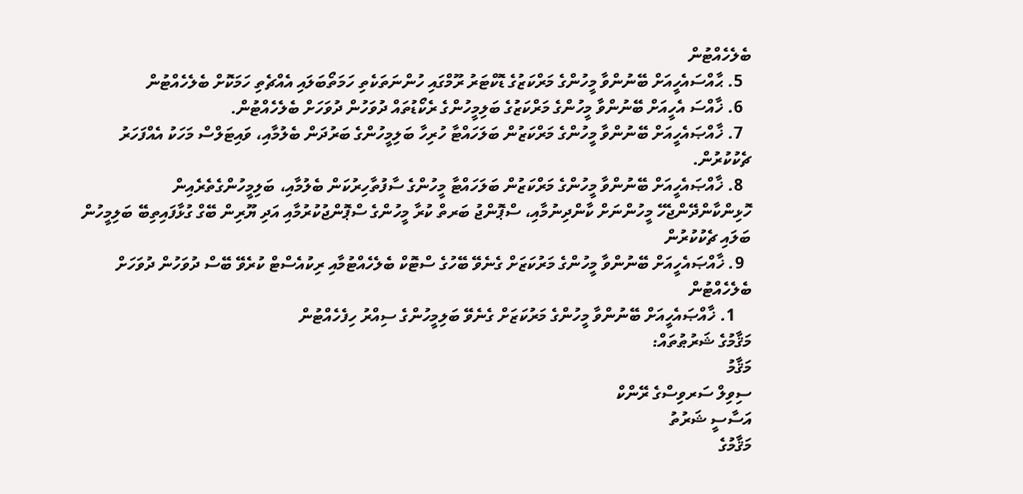ބެލެހެއްޓުން
  5. ޙާއްސައެހީއަށް ބޭނުންވާ މީހުންގެ މަރްކަޒުގެ ޑޮކްޓަރު ރޫމްގައި ހުންނަތަކެތި ހަމަތޯބަލައި އެއްޗެތި ހަމަކޮށް ބެލެހެއްޓުން
  6. ޚާއްސަ އެހީއަށް ބޭނުންވާ މީހުންގެ މަރްކަޒުގެ ބަލިމީހުންގެ ރެކޯޑުތައް ދުވަހުން ދުވަހަށް ބެލެހެއްޓުން.
  7. ޚާއްޞައެހީއަށް ބޭނުންވާ މީހުންގެ މަރްކަޒުން ބަލަހައްޓާ ހުރިހާ ބަލިމީހުންގެ ބަރުދަން ބެލުމާއި، ވައިޓަލްސް މަހަކު އެއްފަހަރު ޗެކުކުރުން.
  8. ޚާއްޞައެހީއަށް ބޭނުންވާ މީހުންގެ މަރްކަޒުން ބަލަހައްޓާ މީހުންގެ ސާފުތާހިރުކަން ބެލުމާއި، ބަލިމީހުންގެތެރެއިން ހޮޅިންކާންދޭންޖެހޭ މީހުންނަށް ކާންދިނުމާއި، ސްޕޮންޖު ބަރތް ކުރާ މީހުންގެ ސްޕޮންޖުކުރުމާއި އަދި ޔޫރިން ބޭގް ގުޅާފައިތިބޭ ބަލިމީހުން ބަލައި ޗެކުކުރުން
  9. ޚާއްޞައެހީއަށް ބޭނުންވާ މީހުންގެ މަރުކަޒަށް ގެނެވޭ ބޭހުގެ ސްޓޮކް ބެލެހެއްޓުމާއި ރިކުއެސްޓް ކުރެވޭ ބޭސް ދުވަހުން ދުވަހަށް ބެލެހެއްޓުން
    1. ޚާއްޞައެހީއަށް ބޭނުންވާ މީހުންގެ މަރުކަޒަށް ގެނެވޭ ބަލިމީހުންގެ ސިއްރު ހިފެހެއްޓުން
މަޤާމުގެ ޝަރުޠުތައް:
މަޤާމު
ސިވިލް ސަރވިސްގެ ރޭންކް
އަސާސީ ޝަރުތު
މަޤާމުގެ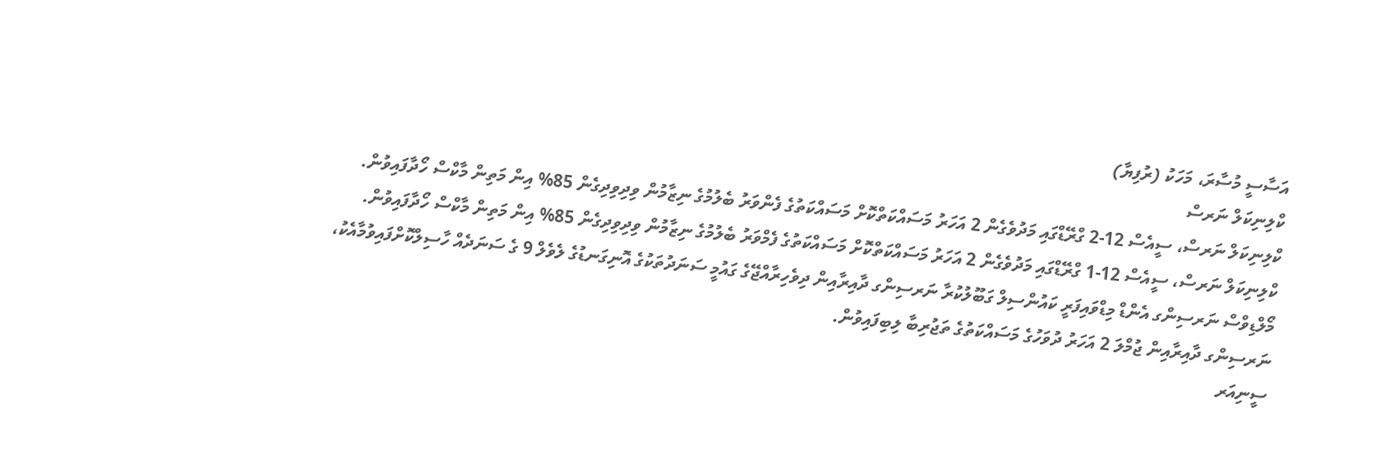އަސާސީ މުސާރަ، މަހަކު (ރުފިޔާ)
ކްލިނިކަލް ނަރސް
ކްލިނިކަލް ނަރސް، ސީއެސް 12-2 ގްރޭޑްގައި މަދުވެގެން 2 އަހަރު މަސައްކަތްކޮށް މަސައްކަތުގެ ފެންވަރު ބެލުމުގެ ނިޒާމުން ވިދިވިދިގެން 85% އިން މަތިން މާކްސް ހޯދާފައިވުން.
ކްލިނިކަލް ނަރސް، ސީއެސް 12-1 ގްރޭޑްގައި މަދުވެގެން 2 އަހަރު މަސައްކަތްކޮށް މަސައްކަތުގެ ފެމްވަރު ބެލުމުގެ ނިޒާމުން ވިދިވިދިގެން 85% އިން މަތިން މާކްސް ހޯދާފައިވުން.
މޯލްޑިވްސް ނަރސިންގ އެންޑް މިޑްވައިފަރީ ކައުންސިލް ގަބޫލުކުރާ ނަރސިންގ ދާއިރާއިން ދިވެހިރާއްޖޭގެ ގައުމީ ސަނަދުތަކުގެ އޮނިގަނޑުގެ ލެވެލް 9 ގެ ސަނަދެއް ހާސިލްކޮށްފައިވުމާއެކު، ނަރސިންގ ދާއިރާއިން ޖުމްލަ 2 އަހަރު ދުވަހުގެ މަސައްކަތުގެ ތަޖުރިބާ ލިބިފައިވުން.
ސީނިއަރ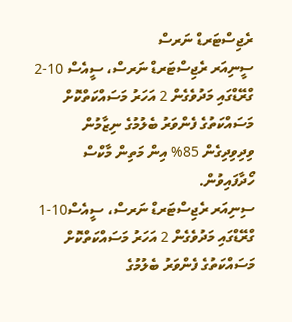ރެޖިސްޓަރޑް ނަރސް
ސީނިއަރ ރެޖިސްޓަރޑް ނަރސް، ސީއެސް 10-2 ގްރޭޑްގައި މަދުވެގެން 2 އަހަރު މަސައްކަތްކޮށް މަސައްކަތުގެ ފެންވަރު ބެލުމުގެ ނިޒާމުން ވިދިވިދިގެން 85% އިން މަތިން މާކްސް ހޯދާފައިވުން.
ސިނިއަރ ރެޖިސްޓަރޑް ނަރސް، ސީއެސް10-1 ގްރޭޑްގައި މަދުވެގެން 2 އަހަރު މަސައްކަތްކޮށް މަސައްކަތުގެ ފެންވަރު ބެލުމުގެ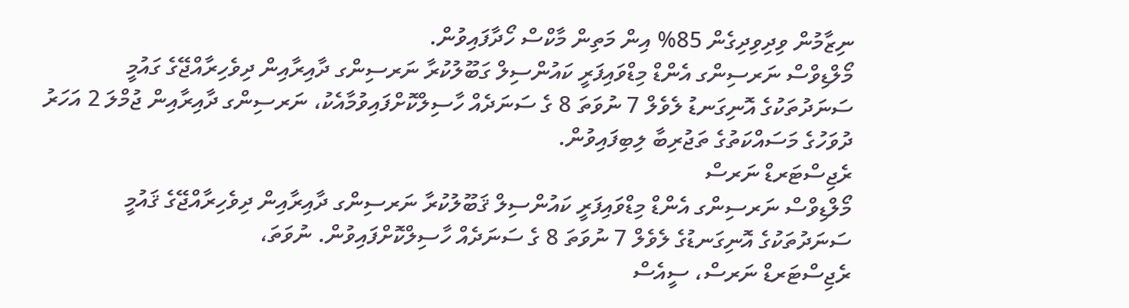ނިޒާމުން ވިދިވިދިގެން 85% އިން މަތިން މާކްސް ހޯދާފައިވުން.
މޯލްޑިވްސް ނަރސިންގ އެންޑް މިޑްވައިފަރީ ކައުންސިލް ގަބޫލުކުރާ ނަރސިންގ ދާއިރާއިން ދިވެހިރާއްޖޭގެ ގައުމީ ސަނަދުތަކުގެ އޮނިގަނޑު ލެވެލް 7 ނުވަތަ 8 ގެ ސަނަދެއް ހާސިލްކޮށްފައިވުމާއެކު، ނަރސިންގ ދާއިރާއިން ޖުމްލަ 2 އަހަރު ދުވަހުގެ މަސައްކަތުގެ ތަޖުރިބާ ލިބިފައިވުން.
ރެޖިސްޓަރޑް ނަރސް
މޯލްޑިވްސް ނަރސިންގ އެންޑް މިޑްވައިފަރީ ކައުންސިލް ޤަބޫލުކުރާ ނަރސިންގ ދާއިރާއިން ދިވެހިރާއްޖޭގެ ޤައުމީ ސަނަދުތަކުގެ އޮނިގަނޑުގެ ލެވެލް 7 ނުވަތަ 8 ގެ ސަނަދެއް ހާސިލްކޮށްފައިވުން. ނުވަތަ،
ރެޖިސްޓަރޑް ނަރސް، ސީއެސް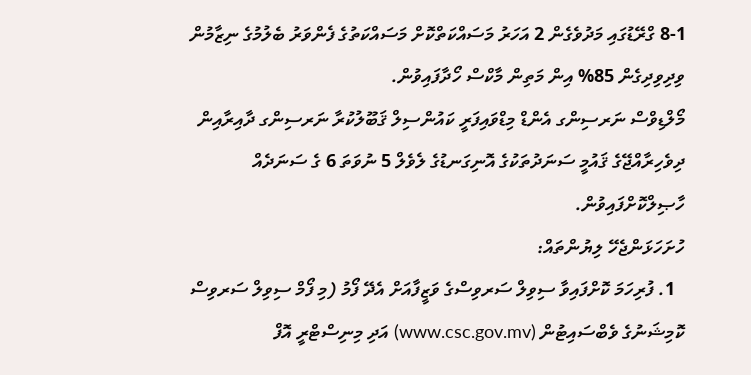8-1 ގްރޭޑުގައި މަދުވެގެން 2 އަހަރު މަސައްކަތްކޮށް މަސައްކަތުގެ ފެންވަރު ބެލުމުގެ ނިޒާމުން ވިދިވިދިގެން 85% އިން މަތިން މާކްސް ހޯދާފައިވުން.
މޯލްޑިވްސް ނަރސިންގ އެންޑް މިޑްވައިފަރީ ކައުންސިލް ޤަބޫލުކުރާ ނަރސިންގ ދާއިރާއިން ދިވެހިރާއްޖޭގެ ޤައުމީ ސަނަދުތަކުގެ އޮނިގަނޑުގެ ލެވެލް 5 ނުވަތަ 6 ގެ ސަނަދެއް ހާޞިލްކޮށްފައިވުން.
ހުށަހަޅަންޖެހޭ ލިޔުންތައް:
  1. ފުރިހަމަ ކޮށްފައިވާ ސިވިލް ސަރވިސްގެ ވަޒީފާއަށް އެދޭ ފޯމު (މި ފޯމް ސިވިލް ސަރވިސް ކޮމިޝަނުގެ ވެބްސައިޓުން (www.csc.gov.mv) އަދި މިނިސްޓްރީ އޮފް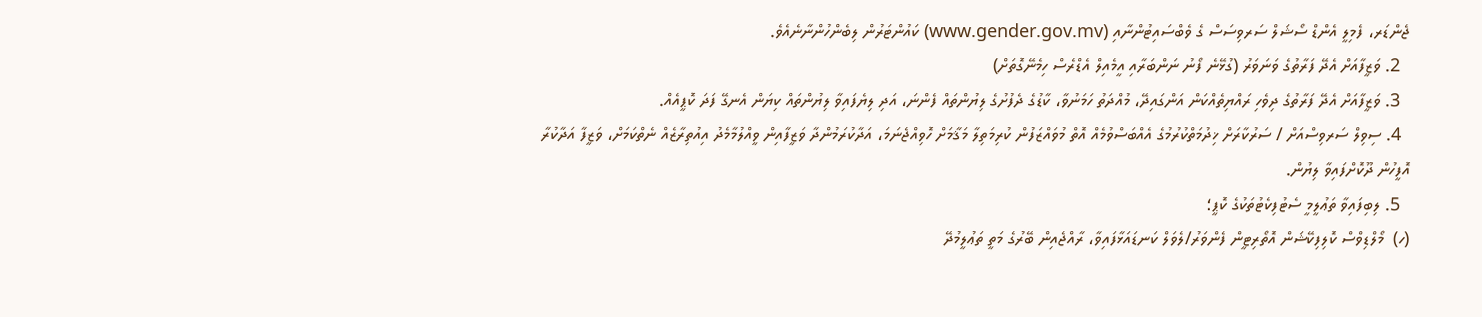ޖެންޑަރ، ފެމިލީ އެންޑް ސޯޝަލް ސަރވިސަސް ގެ ވެބްސައިޓުންނާއި (www.gender.gov.mv) ކައުންޓަރުން ލިބެންހުންނާނެއެވެ.
  2. ވަޒީފާއަށް އެދޭ ފަރާތުގެ ވަނަވަރު (ގުޅޭނެ ފޯނު ނަންބަރާއި އީމެއިލް އެޑްރެސް ހިމެނޭގޮތަށް)
  3. ވަޒީފާއަށް އެދޭ ފަރާތުގެ ދިވެހި ރައްޔިތެއްކަން އަންގައިދޭ، މުއްދަތު ހަމަނުވާ، ކާޑުގެ ދެފުށުގެ ލިޔުންތައް ފެންނަ، އަދި ލިޔެފައިވާ ލިޔުންތައް ކިޔަން އެނގޭ ފަދަ ކޮޕީއެއް.
  4. ސިވިލް ސަރވިސްއަށް / ސަރުކާރަށް ޚިދުމަތްކުރުމުގެ އެއްބަސްވުމެއް އޮތް މުވައްޒަފުން ކުރިމަތިލާ މަޤާމަށް ހޮވިއްޖެނަމަ، އަދާކުރަމުންދާ ވަޒީފާއިން ވީއްލުމާމެދު އިއުތިރާޒެއް ނެތްކަމަށް، ވަޒީފާ އަދާކުރާ އޮފީހުން ދޫކޮށްފައިވާ ލިޔުން.
  5. ލިބިފައިވާ ތަޢުލީމީ ސެޓުފިކެޓުތަކުގެ ކޮޕީ؛
(ހ)  މޯލްޑިވްސް ކޮލިފިކޭޝަން އޮތޯރިޓީން ފެންވަރު/ލެވަލް ކަނޑައަޅާފައިވާ، ރާއްޖެއިން ބޭރުގެ މަތީ ތަޢުލީމުދޭ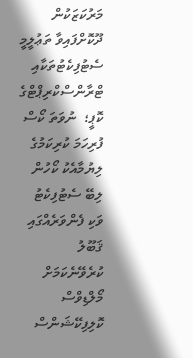މަރުކަޒަކުން ދޫކޮށްފައިވާ ތަޢުލީމީ ސެޓުފިކެޓުތަކާއި ޓްރާންސްކްރިޕްޓްގެ ކޮޕީ؛  ނުވަތަ ކޯސް ފުރިހަމަ ކުރިކަމުގެ ލިޔުމާއެކު ކޯހުން ލިބޭ ސެޓުފިކެޓު ވަކި ފެންވަރެއްގައި ޤަބޫލު ކުރެވޭނެކަމަށް މޯލްޑިވްސް ކޮލިފިކޭޝަންސް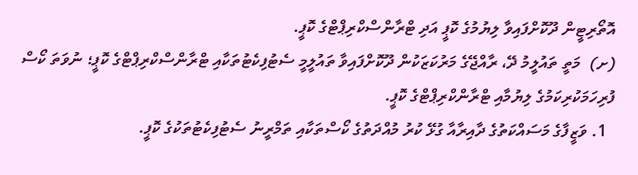އޮތޯރިޓީން ދޫކޮށްފައިވާ ލިޔުމުގެ ކޮޕީ އަދި ޓްރާންސްކްރިޕްޓްގެ ކޮޕީ.
(ށ)  މަތީ ތައުލީމު ދޭ، ރާއްޖޭގެ މަރުކަޒަކުން ދޫކޮށްފައިވާ ތައުލީމީ ސެޓުފިކެޓުތަކާއި ޓްރާންސްކްރިޕްޓްގެ ކޮޕީ؛ ނުވަތަ ކޯސް ފުރިހަމަކުރިކަމުގެ ލިޔުމާއި ޓްރާންކްރިޕްޓްގެ ކޮޕީ.
  1. ވަޒީފާގެ މަސައްކަތުގެ ދާއިރާއާ ގުޅޭ ކުރު މުއްދަތުގެ ކޯސްތަކާއި ތަމްރީނު ސެޓުފިކެޓުތަކުގެ ކޮޕީ.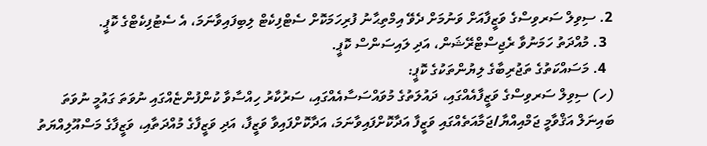2. ސިވިލް ސަރވިސްގެ ވަޒީފާއަށް ވަނުމަށް ދެވޭ އިމްތިޙާނު ފުރިހަމަކޮށް ސެޓްފިކެޓް ލިބިފައިވާނަމަ، އެ ސެޓުފިކެޓްގެ ކޮޕީ.
  3. މުއްދަތު ހަމަނުވާ ރެޖިސްޓްރޭޝަން، އަދި ލައިސަންސް ކޮޕީ.
  4. މަސައްކަތުގެ ތަޖުރިބާގެ ލިޔުންތަކުގެ ކޮޕީ:
(ހ) ސިވިލް ސަރވިސްގެ ވަޒީފާއެއްގައި، ދައުލަތުގެ މުވައްސަސާއެއްގައި، ސަރުކާރު ހިއްސާވާ ކުންފުންޏެއްގައި ނުވަތަ ގައުމީ ނުވަތަ ބައިނަލް އަޤްވާމީ ޖަމްއިއްޔާ/ޖަމާއަތެއްގައި ވަޒީފާ އަދާކޮށްފައިވާނަމަ، އަދާކޮށްފައިވާ ވަޒީފާ، އަދި ވަޒީފާގެ މުއްދަތާއި، ވަޒީފާގެ މަސްއޫލިއްޔަތު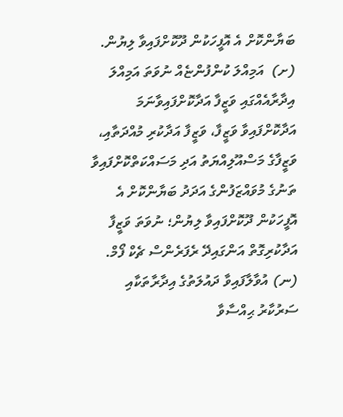ބަޔާންކޮށް އެ އޮފީހަކުން ދޫކޮށްފައިވާ ލިޔުން.
(ށ)  އަމިއްލަ ކުންފުންޏެއް ނުވަތަ އަމިއްލަ އިދާރާއެއްގައި ވަޒީފާ އަދާކޮށްފައިވާނަމަ އަދާކޮށްފައިވާ ވަޒީފާ، ވަޒީފާ އަދާކުރި މުއްދަތާއި، ވަޒީފާގެ މަސްއޫލިއްޔަތު އަދި މަސައްކަތްކޮށްފައިވާ ތަނުގެ މުވައްޒަފުންގެ އަދަދު ބަޔާންކޮށް އެ އޮފީހަކުން ދޫކޮށްފައިވާ ލިޔުން؛ ނުވަތަ ވަޒީފާ އަދާކުރިގޮތް އަންގައިދޭ ރެފަރެންސް ޗެކް ފޯމް.
(ނ) އުވާލާފައިވާ ދައުލަތުގެ އިދާރާތަކާއި ސަރުކާރު ޙިއްސާވާ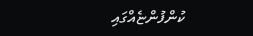ކުންފުންޏެއްގައި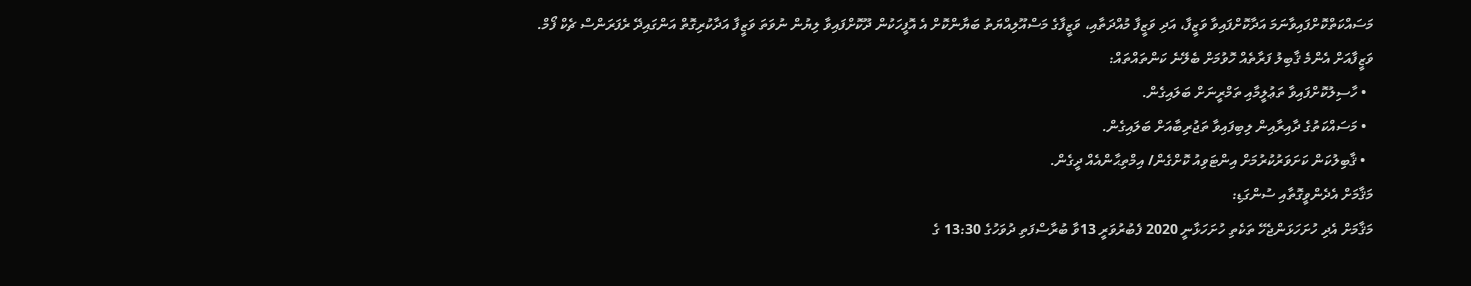މަސައްކަތްކޮށްފައިވާނަމަ އަދާކޮށްފައިވާ ވަޒީފާ، އަދި ވަޒީފާ މުއްދަތާއި، ވަޒީފާގެ މަސްއޫލިއްޔަތު ބަޔާންކޮށް އެ އޮފީހަކުން ދޫކޮށްފައިވާ ލިޔުން ނުވަތަ ވަޒީފާ އަދާކުރިގޮތް އަންގައިދޭ ރެފަރަންސް ޗެކް ފޯމް.
ވަޒީފާއަށް އެންމެ ޤާބިލު ފަރާތެއް ހޮވުމަށް ބެލޭނެ ކަންތައްތައް:
  • ހާސިލުކޮށްފައިވާ ތަޢުލީމާއި ތަމްރީނަށް ބަލައިގެން.
  • މަސައްކަތުގެ ދާއިރާއިން ލިބިފައިވާ ތަޖުރިބާއަށް ބަލައިގެން.
  • ޤާބިލުކަން ކަށަވަރުކުރުމަށް އިންޓަވިއު ކޮށްގެން/ އިމްތިޙާންއެއް ދީގެން.
މަޤާމަށް އެދެންވީގޮތާއި ސުންގަޑި:
މަޤާމަށް އެދި ހުށަހަޅަންޖެހޭ ތަކެތި ހުށަހަޅާނީ 2020 ފެބުރުވަރީ 13ވާ ބުރާސްފަތި ދުވަހުގެ 13:30 ގެ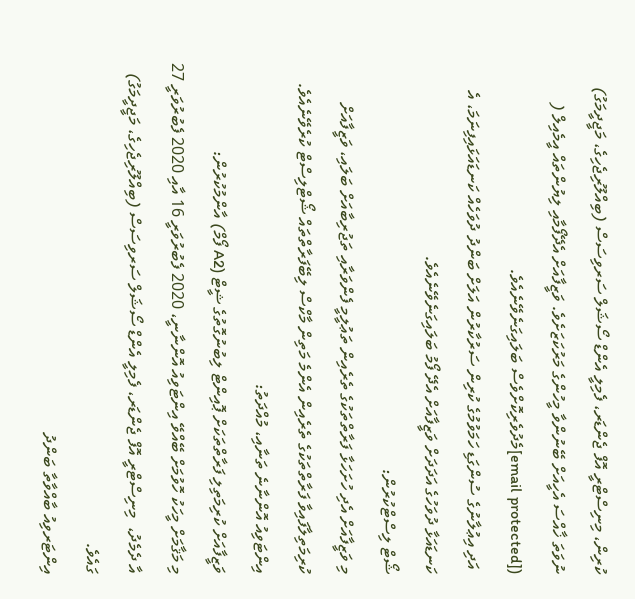ކުރިން، މިނިސްޓްރީ އޮފް ޖެންޑަރ، ފެމިލީ އެންޑް ސޯޝަލް ސަރވިސަސް (ބިއްލޫރިޖެހިގެ، މަޖީދީމަގު) ނުވަތަ ޚާއްސަ އެހީއަށް ބޭނުންވާ މީހުންގެ މަރުކަޒަށެވެ. ވަޒީފާއަށް އެދޭފޯމާއި ލިޔުންތައް އީމެއިލް ( ([email protected]މެދުވެރިކޮށްވެސް ބަލައިގަނެވޭނެއެވެ.
 އަދި އިޢުލާނުގެ ސުންގަޑި ހަމަވުމުގެ ކުރިން ސަރުކާރުން އަލަށް ބަންދު ދުވަހެއް ކަނޑައަޅައިފިނަމަ، އެ ކަނޑައަޅާ ދުވަހުގެ އަދަދަށް ވަޒީފާއަށް އެދޭ ފޯމު ބަލައިގަނެވޭނެއެވެ.
ޝޯޓް ލިސްޓްކުރުން:
މި ވަޒީފާއަށް އެދި ހުށަހަޅާ ފަރާތްތަކުގެ ތެރެއިން ތަޢުލީމީ ފެންވަރާއި ތަޖުރިބާއަށް ބަލައި، ވަޒީފާއަށް ކުރިމަތިލާފައިވާ ފަރާތްތަކުގެ ތެރެއިން އެންމެ މަތިން މާކްސް ލިބޭފަރާތްތައް ޝޯޓްލިސްޓް ކުރެވޭނެއެވެ.
އިންޓަވިއު އޮންނާނެ ތަނާއި، މުއްދަތު:
ވަޒީފާއަށް ކުރިމަތިލި ފަރާތްތަކަށް ޕޮއިންޓް ލިބުނުގޮތުގެ ޝީޓް (A2 ފޯމް) އާންމުކުރުން:
މި މަޤާމަށް މީހަކު ހޮވުމަށް ބޭއްވޭ އިންޓަވިއު އޮންނާނީ، 2020 ފެބުރުވަރީ 16 އާއި 2020 ފެބުރުވަރީ 27 އާ ދެމެދު،  މިނިސްޓްރީ އޮފް ޖެންޑަރ، ފެމިލީ އެންޑް ސޯޝަލް ސަރވިސަސް (ބިއްލޫރިޖެހިގެ، މަޖީދީމަގު) ގައެވެ.
އިންޓަރވިއު ބާއްވާތާ ބަންދު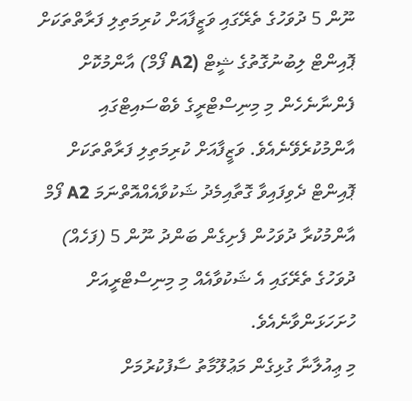ނޫން 5 ދުވަހުގެ ތެރޭގައި ވަޒީފާއަށް ކުރިމަތިލި ފަރާތްތަކަށް ޕޮއިންޓް ލިބުނުގޮތުގެ ޝީޓް (A2 ފޯމް) އާންމުކޮށް ފެންނާނެހެން މި މިނިސްޓްރީގެ ވެބްސައިޓްގައި އާންމުކުރެވޭނެއެވެ. ވަޒީފާއަށް ކުރިމަތިލި ފަރާތްތަކަށް ޕޮއިންޓް ދެވިފައިވާ ގޮތާއިމެދު ޝަކުވާއެއްއޮތްނަމަ A2 ފޯމް އާންމުކުރާ ދުވަހުން ފެށިގެން ބަންދު ނޫން 5 (ފަހެއް) ދުވަހުގެ ތެރޭގައި އެ ޝަކުވާއެއް މި މިނިސްޓްރީއަށް ހުށަހަޅަންވާނެއެވެ.
މި ޢިއުލާނާ ގުޅިގެން މަޢުލޫމާތު ސާފުކުރުމަށް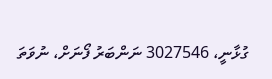ގުޅާނީ، 3027546 ނަންބަރު ފޯނަށް، ނުވަތަ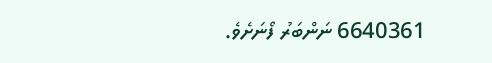6640361 ނަންބަރު ފޯނަށެވެ.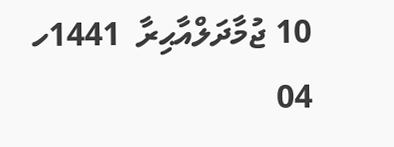10 ޖުމާދަލްއާޙިރާ  1441ހ
04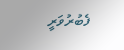ފެބުރުވަރީ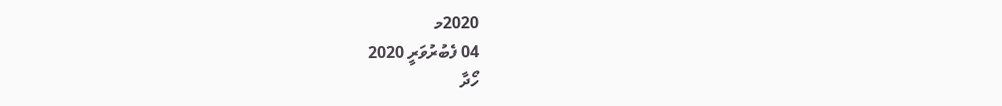2020މ
04 ފެބުރުވަރީ 2020
ހޯދާ